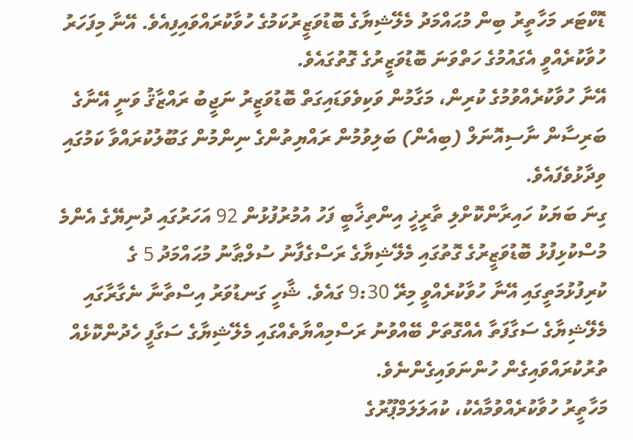ޑޮކްޓަރ މަހާތީރު ބިން މުޙައްމަދު މެލޭޝިޔާގެ ބޮޑުވަޒީރުކަމުގެ ހުވާކުރައްވައިފިއެވެ. އޭނާ މިފަހަރު ހުވާކުރެއްވީ އެގައުމުގެ ހަތްވަނަ ބޮޑުވަޒީރުގެ ގޮތުގައެވެ.
އޭނާ ހުވާކުރެއްވުމުގެ ކުރިން، މަގާމުން ވަކިވެވަޑައިގަތް ބޮޑުވަޒީރު ނަޖީބު ރައްޒާޤު ވަނީ އޭނާގެ ބަރިސާން ނާސިއޮނަލް (ބިއެން) ބަލިވުމުން ރައްޔިތުންގެ ނިންމުން ގަބޫލުކުރައްވާ ކަމުގައި ވިދާޅުވެފައެވެ.
ގިނަ ބަޔަކު ހައިރާންކޮށްލި ތާރީޚީ އިންތިޚާބީ ފަހު އުމުރުފުޅުން 92 އަހަރުގައި ދުނިޔޭގެ އެންމެ މުސްކުޅިފުޅު ބޮޑުވަޒީރުގެ ގޮތުގައި މެލޭޝިޔާގެ ރަސްގެފާނު ސުލްޠާނު މުޙައްމަދު 5 ގެ ކުރިފުޅުމަތީގައި އޭނާ ހުވާކުރެއްވީ މިރޭ 9:30 ގައެވެ. ޝާހީ ގަނޑުވަރު އިސްތާނާ ނެގާރާގައި މެލޭޝިޔާގެ ސަގާފަތާ އެއްގޮތަށް ބޭއްވުނު ރަސްމިއްޔާތެއްގައި މެލޭޝިޔާގެ ސަގާފީ ހެދުންކޮޅެއް ތުރުކުރައްވައިގެން ހުންނަވައިގެންނެވެ.
މަހާތީރު ހުވާކުރެއްވުމާއެކު، ކުއަލަލަމްޕޫރުގެ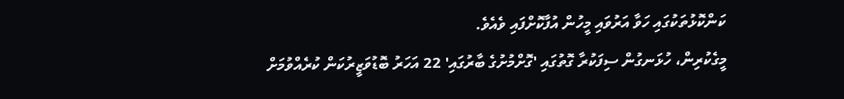ކަންކޮޅުތަކުގައި ހަވާ އަރުވައި މީހުން އުފާކޮށްފައި ވެއެވެ.
މީގެކުރިން، ހުޅަނގުން ސިފަކުރާ ގޮތުގައި 'ގޮށްމުށުގެ ބާރުގައި' 22 އަހަރު ބޮޑުވަޒީރުކަން ކުރެއްވުމަށް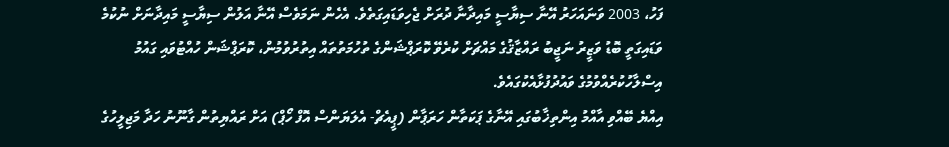ފަހު، 2003 ވަނައަހަރު އޭނާ ސިޔާސީ މައިދާނާ ދުރަށް ޖެހިވަޑައިގަތެވެ. އެހެން ނަމަވެސް އޭނާ އަލުން ސިޔާސީ މައިދާނަށް ނުކުމެ ވަޑައިގަތީ ބޮޑު ވަޒީރު ނަޖީބު ރައްޒާޤުގެ މައްޗަށް ކުރެވޭ ކޮރަޕްޝަންގެ ތުހުމަތުތައް އިތުރުވުމުން، ކޮރަޕްޝަން ހުއްޓުވައި ގައުމު އިސްލާހުކުރެއްވުމުގެ ވައުދުފުޅާއެކުގައެވެ.
އިއްޔެ ބޭއްވި އާއްމު އިންތިޚާބުގައި އޭނާގެ ޕަކަތާން ހަރަޕާން (ޕީއެޗް- އެލަޔަންސް އޮފް ހޯޕް) އަށް ރައްޔިތުން ގާނޫނު ހަދާ މަޖިލީހުގެ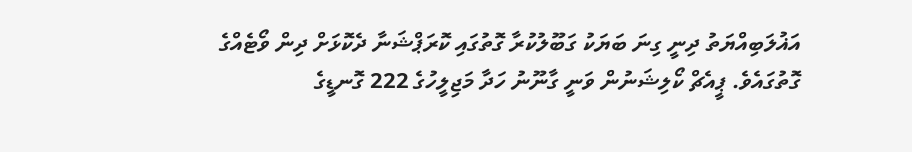އަޣުލަބިއްޔަތު ދިނީ ގިނަ ބަޔަކު ގަބޫލުކުރާ ގޮތުގައި ކޮރަޕްޝަނާ ދެކޮޅަށް ދިން ވޯޓެއްގެ ގޮތުގައެވެ. ޕީއެޗް ކޯލިޝަނުން ވަނީ ގާނޫނު ހަދާ މަޖިލީހުގެ 222 ގޮނޑީގެ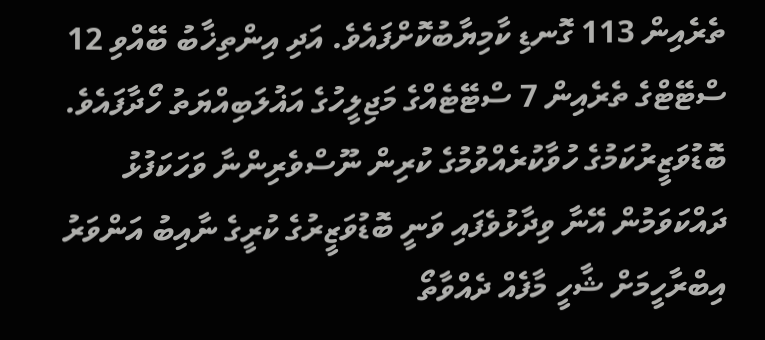ތެރެއިން 113 ގޮނޑި ކާމިޔާބުކޮށްފައެވެ. އަދި އިންތިޚާބު ބޭއްވި 12 ސްޓޭޓްގެ ތެރެއިން 7 ސްޓޭޓެއްގެ މަޖިލީހުގެ އަޣުލަބިއްޔަތު ހޯދާފައެވެ.
ބޮޑުވަޒީރުކަމުގެ ހުވާކުރެއްވުމުގެ ކުރިން ނޫސްވެރިންނާ ވަހަކަފުޅު ދައްކަވަމުން އޭނާ ވިދާޅުވެފައި ވަނީ ބޮޑުވަޒީރުގެ ކުރީގެ ނާއިބު އަންވަރު އިބްރާހީމަށް ޝާހީ މާފެއް ދެއްވާތޯ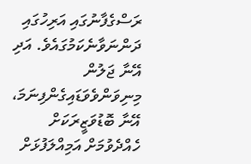ރަސްގެފާނުގައި އަރިހުގައި ދަންނަވާނެކަމުގައެވެ. އަދި އޭނާ ޖަލުން މިނިވަންވެވަޑައިގެންފިނަމަ، އޭނާ ބޮޑުވަޒީރަކަށް ހެއްދެވުމަށް އަމިއްލަފުޅަށް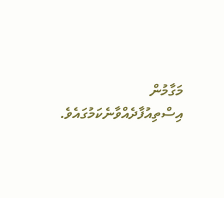މަގާމުން އިސްތިއުފާދެއްވާނެކަމުގައެވެ.